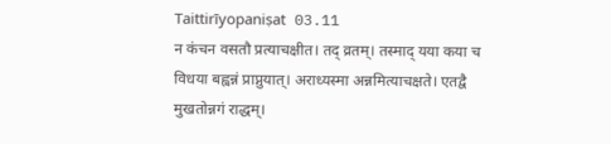Taittirīyopaniṣat 03.11
न कंचन वसतौ प्रत्याचक्षीत। तद् व्रतम्। तस्माद् यया कया च विधया बह्वन्नं प्राप्नुयात्। अराध्यस्मा अन्नमित्याचक्षते। एतद्वै मुखतोन्नगं राद्धम्।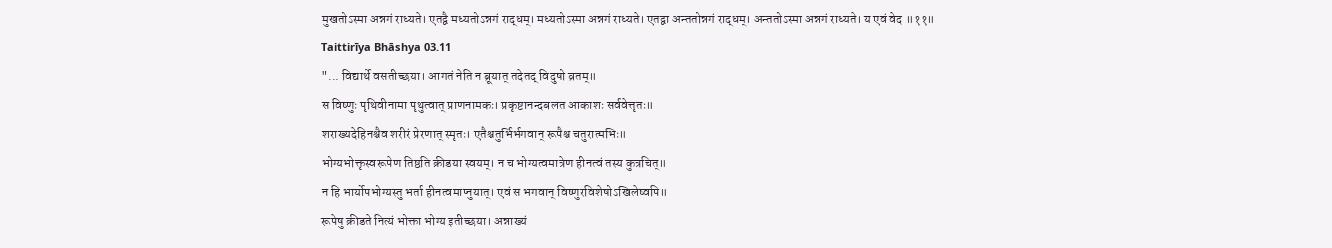मुखतोऽस्मा अन्नगं राध्यते। एतद्वै मध्यतोऽन्नगं राद्धम्। मध्यतोऽस्मा अन्नगं राध्यते। एतद्वा अन्ततोन्नगं राद्धम्। अन्ततोऽस्मा अन्नगं राध्यते। य एवं वेद ॥११॥
Taittirīya Bhāshya 03.11
"... विद्यार्थे वसतीच्छया। आगतं नेति न ब्रूयात् तदेतद् विदुषो व्रतम्॥
स विष्णुः पृथिवीनामा पृथुत्वात् प्राणनामकः। प्रकृष्टानन्दबलत आकाशः सर्ववेत्तृतः॥
शराख्यदेहिनश्चैव शरीरं प्रेरणात् स्मृतः। एतैश्चतुर्भिर्भगवान् रूपैश्च चतुरात्मभिः॥
भोग्यभोक्तृस्वरूपेण तिष्ठति क्रीडया स्वयम्। न च भोग्यत्वमात्रेण हीनत्वं तस्य कुत्रचित्॥
न हि भार्योपभोग्यस्तु भर्ता हीनत्वमाप्नुयात्। एवं स भगवान् विष्णुरविशेषोऽखिलेष्वपि॥
रूपेषु क्रीडते नित्यं भोक्ता भोग्य इतीच्छया। अन्नाख्यं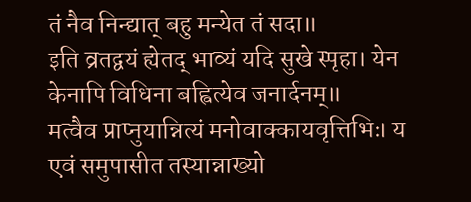तं नैव निन्द्यात् बहु मन्येत तं सदा॥
इति व्रतद्वयं ह्येतद् भाव्यं यदि सुखे स्पृहा। येन केनापि विधिना बह्वित्येव जनार्दनम्॥
मत्वैव प्राप्नुयान्नित्यं मनोवाक्कायवृत्तिभिः। य एवं समुपासीत तस्यान्नाख्यो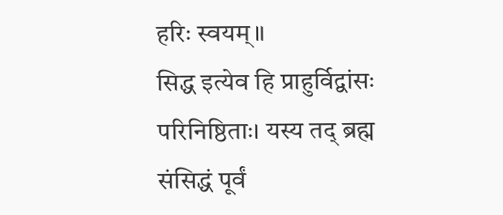हरिः स्वयम्॥
सिद्ध इत्येव हि प्राहुर्विद्वांसः परिनिष्ठिताः। यस्य तद् ब्रह्म संसिद्धं पूर्वं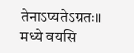तेनाऽप्यतेऽग्रतः॥
मध्ये वयसि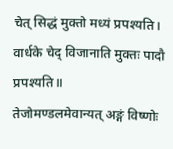चेत् सिद्धं मुक्तो मध्यं प्रपश्यति। वार्धके चेद् विजानाति मुक्तः पादौ प्रपश्यति॥
तेजोमण्डलमेवान्यत् अङ्गं विष्णोः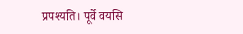प्रपश्यति। पूर्वे वयसि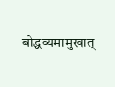बोद्धव्यमामुखात्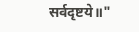सर्वदृष्टये॥"